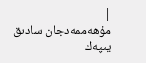|
مۇھەممەدجان سادىق
يىپەك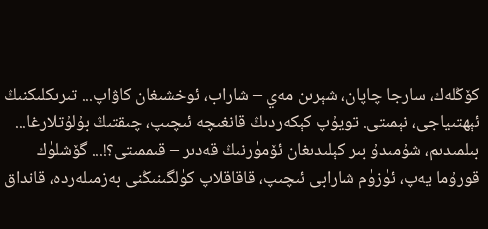كۆڭلەك، سارجا چاپان، شېرىن مەي – شاراب، ئوخشىغان كاۋاپ... تىرىكلىكنىڭ ئېھتىياجى، نېمىتى. تويۇپ كېكەردىڭ قانغىچە ئىچىپ، چىقتىڭ بۇلۇتلارغا... بىلمىدىم، شۇمىدۇ بىر كېلىدىغان ئۆمۈرنىڭ قەدىر – قىممىتى؟!... گۆشلۈك قورۇما يەپ، ئۈزۈم شارابى ئىچىپ، قاقاقلاپ كۈلگىنىڭنى بەزمىلەردە، قانداق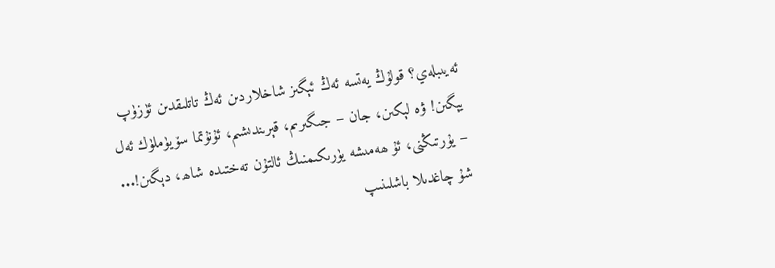ئەيىبلەي؟ قولۇڭ يەتسە ئەڭ ئېگىز شاخلاردىن ئەڭ تاتلىقدىن ئۈزۈپ يېگىن! ۋە لېكىن، جان – جىگىرىم، قېرىندىشىم، ئۇنۇتما سۆيۈملۈك ئەل – يۇرتىڭنى، ئۇ ھەمىشە يۈرىكىمنىڭ ئالتۇن تەختىدە شاھ، دېگىن!... شۇ چاغدىلا باشلىنىپ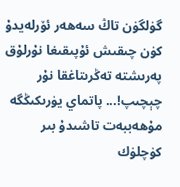گۈلگۈن تاڭ سەھەر ئۆرلەيدۇ كۈن چىقىش ئۇپىقىغا نۇرلۇق پەرىشتە تەڭرىتاغقا نۇر چېچىپ!... پاتماي يۈرىكىڭگە مۇھەببەت تاشىدۇ بىر كۈچلۈك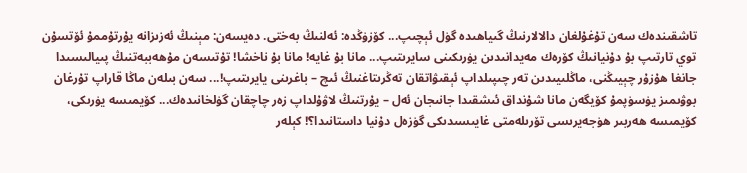تاشقىندەك سەن تۇغۇلغان دالالارنىڭ گىياھىدە گۈل ئېچىپ... كۆزۈڭدە: ئەلنىڭ بەختى. دەيسەن: مېنىڭ ئەزىزانە يۇرتۇممۇ ئۆتسۇن توي تارتىپ بۇ دۇنيانىڭ كۆرەك مەيدانىدىن يۈرىكىنى سايرىتىپ... مانا بۇ غايە! مانا بۇ ناخشا! تۇتىسەن مۇھەببەتنىڭ پىيالىسىدا جانغا ھۇزۇر چېيىڭنى، ماڭلىيىدىن تەر چىپىلداپ ئېقىۋاتقان تەڭرىتاغنىڭ ئىچ – باغرىنى يايرىتىپ!... سەن بىلەن ماڭا قاراپ تۇرغان بوۋىمىز يۈسۈپمۇ كۆيگەن مانا شۇنداق ئىشقىدا جانىجان ئەل – يۇرتنىڭ لاۋۇلداپ زەر چاچقان گۈلخانىدەك... كۆيمىسە يۈرىكى، كۆيمىسە ھەربىر ھۈجەيرىسى تۆرىلەمتى غايىسىدىكى گۈزەل دۇنيا داستانىدا؟! كېلەر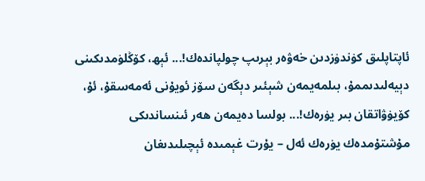ئاپتاپلىق كۈندۈزدىن خەۋەر بېرىپ چولپاندەك!... ئېھ، كۆڭلۈمدىكىنى دېيەلىدىممۇ، بىلمەيمەن شېئىر دېگەن سۆز ئويۇنى ئەمەسقۇ، ئۇ، كۆيۈۋاتقان بىر يۈرەك!... بولسا دەيمەن ھەر ئىنساندىكى مۇشتۇمدەك يۈرەك ئەل – يۇرت غېمىدە ئېچىلىدىغان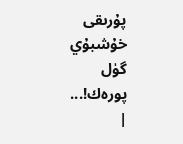پۇرىقى خۇشبۇي گۈل پورەك!...
|